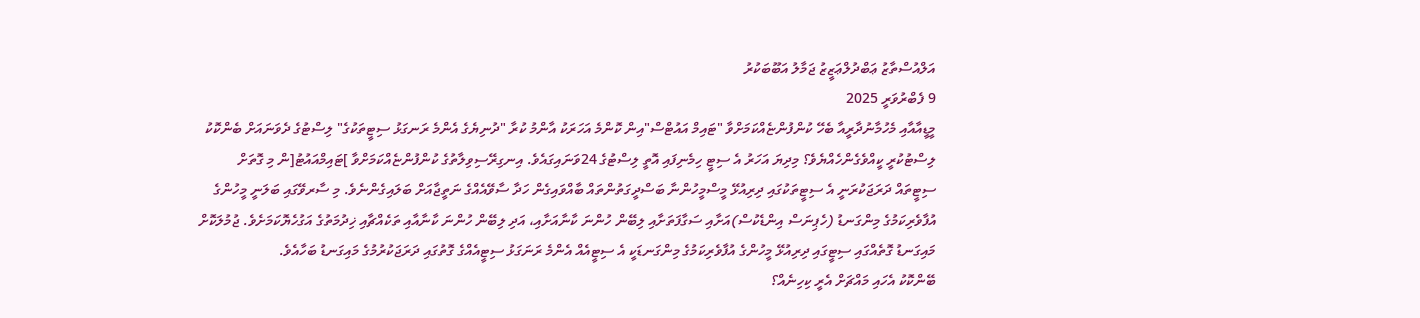އަލްއުސްތާޒު ޢަބްދުލްޢަޒީޒު ޖަމާލު އަބޫބަކުރު
9 ފެބްރުވަރީ 2025
މީޑީއާއާއި މެހުމާނުދާރީއާ ބެހޭ ކުންފުންޏެއްކަމަށްވާ "ޓައިމް އައުޓްސް"އިން ކޮންމެ އަހަރަކު އާންމު ކުރާ "ދުނިޔެގެ އެންމެ ރަނގަޅު ސިޓީތަކުގެ" ލިސްޓުގެ ދެވަނައަށް ބެންކޮކު ލިސްޓުކުރީ ކީއްވެގެންހެއްޔެވެ؟ މިދިޔަ އަހަރު އެ ސިޓީ ހިމެނިފައި އޮތީ ލިސްޓުގެ 24ވަނައިގައެވެ. އިނގިރޭސިވިލާތުގެ ކުންފުންޏެއްކަމަށްވާ ]ޓައިމްއައުޓު[ން މި ގޮތަށް ސިޓީތައް ދަރަޖަކުރަނީ އެ ސިޓީތަކުގައި ދިރިއުޅޭ މީސްމީހުންނާ ބަސްދީގަތުންތައް ބާއްވައިގެން ހަދާ ސާވޭއެއްގެ ނަތީޖާއަށް ބަލައިގެންނެވެ. މި ސާރވޭގައި ބަލަނީ މީހުންގެ އުފާވެރިކަމުގެ މިންގަނޑު (ހެޕިނަސް އިންޑެކުސް)އަށާއި ސަގާފަތަށާއި ލިބޭން ހުންނަ ކާނާއަށާއި، އަދި ލިބޭން ހުންނަ ކާނާއާއި ތަކެއްޗާއި ޚިދުމަތުގެ އަގުހެޔޮކަމަށެވެ. ޖުމުލަކޮށް މައިގަނޑު ގޮތެއްގައި ސިޓީގައި ދިރިއުޅޭ މީހުންގެ އުފާވެރިކަމުގެ މިންގަނޑަކީ އެ ސިޓީއެއް އެންމެ ރަނަގަޅު ސިޓީއެއްގެ ގޮތުގައި ދަރަޖަކުރުމުގެ މައިގަނޑު ބަހާއެވެ.
ބޭންކޮކު އެހައި މައްޗަށް އެރީ ކިހިނެއް؟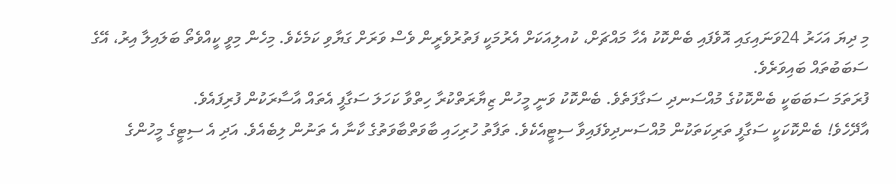މި ދިޔަ އަހަރު 24ވަނައިގައި އޮވެފައި ބެންކޮކު އެހާ މައްޗަށް، ކުއލިއަކަށް އެރުމަކީ ފަތުރުވެރީން ވެސް ވަރަށް ގަޔާވި ކަމެކެވެ. މިހެން މިވީ ކީއްވެތޯ ބަލައިލާ އިރު، އޭގެ ސަބަބުތައް ބައިވަރެވެ.
ފުރަތަމަ ސަބަބަކީ ބެންކޮކުގެ މުއްސަނދި ސަގާފަތެވެ. ބެންކޮކު ވަނީ މީހުން ޒިޔާރަތްކުރާ ހިތްވާ ކަހަލަ ސަގާފީ އެތައް އާސާރަކުން ފުރިފައެވެ.
އާދޭހެވެ! ބެންކޮކަކީ ސަގާފީ ތަރިކަތަކުން މުއްސަނދިވެފައިވާ ސިޓީއެކެވެ. ތަފާތު ހުރިހައި ބާވަތްބާވަތުގެ ކާނާ އެ ތަނުން ލިބެއެވެ. އަދި އެ ސިޓީގެ މީހުންގެ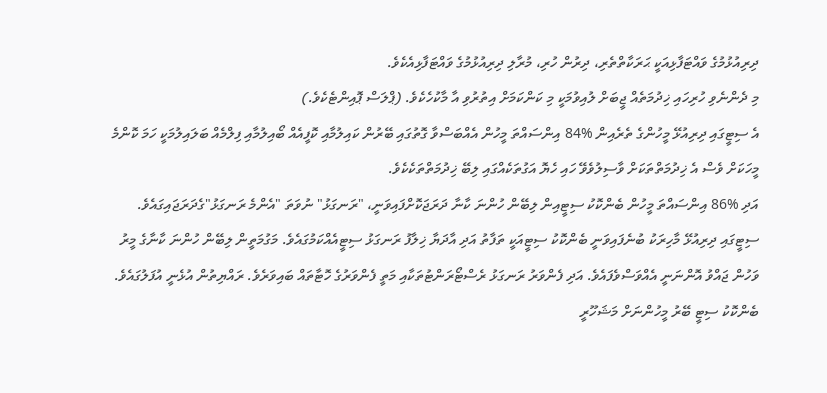ދިރިއުޅުމުގެ ވައްޓަފާޅިއަކީ ޙަރަކާތްތެރި، ދިރުން ހުރި، މުރާލި ދިރިއުޅުމުގެ ވައްޓަފާޅިއެކެވެ.
މި ދެންނެވި ހުރިހައި ޚިދުމަތެއް ޖީބަށް ލުއިވުމަކީ މި ކަންކަމަށް އިތުރުވި އާ މާކުހެކެވެ. (ޕްލަސް ޕޮއިންޓެކެވެ.)
އެ ސިޓީގައި ދިރިއުޅޭ މީހުންގެ ތެރެއިން %84 އިންސައްތަ މީހުން އެއްބަސްވާ ގޮތުގައި ބޭރުން ކައިލުމާއި ކޮފީއެއް ބޯއިލުމާއި ފިލްމެއް ބަލައިލުމަކީ ހަމަ ކޮންމެ މީހަކަށް ވެސް އެ ޚިދުމަތްތަކަށް ވާސިލުވެވޭ ހައި ހެޔޮ އަގުތަކެއްގައި ލިބޭ ޚިދުމަތްތަކެކެވެ.
އަދި %86 އިންސައްތަ މީހުން ބެންކޮކު ސިޓީއިން ލިބޭން ހުންނަ ކާނާ ދަރަޖަކޮށްފައިވަނީ، "ރަނގަޅު" ނުވަތަ "އެންމެ ރަނގަޅު"ގެދަރަޖައިގައެވެ.
ސިޓީގައި ދިރިއުޅޭ މާހިރަކު ބުނެފައިވަނީ ބެންކޮކު ސިޓީއަކީ ތަފާތު އަދި އާދަޔާ ޚިލާފު ރަނގަޅު ސިޓީއެއްކަމުގައެވެ. މަގުމަތީން ލިބޭން ހުންނަ ކާނާގެ މީރު ވަހުން ޖައްވު އޮންނަނީ އެއްވަސްވެފައެވެ. އަދި ފެންވަރު ރަނގަޅު ރެސްޓޯރަންޓުތަކާއި މަތީ ފެންވަރުގެ ހޮޓާތައް ބައިވަރެވެ. ރައްޔިތުން އުޅެނީ އުފަލުގައެވެ.
ބެންކޮކު ސިޓީ ބޭރު މީހުންނަށް މަޝަހޫރީ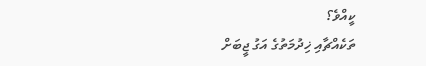ކީއްވެ؟
ތަކެއްޗާއި ޚިދުމަތުގެ އަގު ޖީބަށް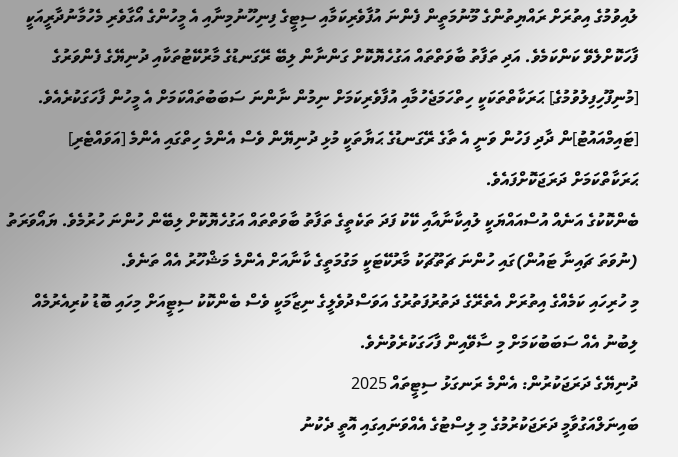ލުއިވުމުގެ އިތުރަށް ރައްޔިތުންގެ މޫނުމަތީން ފެންނަ އުފާވެރިކަމާއި ސިޓީގެ ފިނިހޫނުމިނާއި އެ މީހުންގެ އޯގާވެރި މެހުމާނުދާރީއަކީ ފާހަކޮށްލެވޭ ކަންކަމެވެ. އަދި ތަފާތު ބާވަތްތައް އަގުހެޔޮކޮށް ގަންނާން ލިބޭ ރޭގަނޑުގެ މާރުކޭޓުތަކާއި ދުނިޔޭގެ ފެންވަރުގެ [މުނިފޫހިފިލުވުމުގެ] ޙަރަކާތްތަކަކީ ހިތްހަމަޖެހުމާއި އުފާވެރިކަމަށް ނިމުން ނާންނަ ސަބަބުތައްކަމަށް އެ މީހުން ފާހަގަކުރެއެވެ.
[ޓައިމްއައުޓު]ން ދާދި ފަހުން ވަނީ އެ ތާގެ ރޭގަނޑުގެ ޙަޔާތަކީ މުޅި ދުނިޔޭން ވެސް އެންމެ ހިތްގައި އެންމެ [އަވައްޓެރި] ޙަރަކާތްކަމަށް ދަރަޖަކޮށްފައެވެ.
ބެންކޮކުގެ އަނެއް އުސްއައްޔަކީ ލުއިކާނާއާއި ކޭކު ފަދަ ތަކެތީގެ ތަފާތު ބާވަތްތައް އަގުހެޔޮކޮށް ލިބޭން ހުންނަ ހުރުމެވެ. ޔައޯވަރަތު (ނުވަތަ ޗައިނާ ޓައުން)ގައި ހުންނަ ޗަތޫޗަކު މާރުކޭޓަކީ މަގުމަތީގެ ކާނާއަށް އެންމެ މަޝްހޫރު އެއް ތަނެވެ.
މި ހުރިހައި ކަމެއްގެ އިތުރަށް އެތެރޭގެ ދަތުރުފަތުރުގެ އަވަސްދުވެލީގެ ނިޒާމަކީ ވެސް ބެންކޮކު ސިޓީއަށް މިހައި ބޮޑު ކުރިއެރުމެއް ލިބުނު އެއް ސަބަބުކަމަށް މި ސާވޭއިން ފާހަގަކުރެވުނެވެ.
ދުނިޔޭގެ ދަރަޖަކުރުން: އެންމެ ރަނގަޅު ސިޓީތައް 2025
ބައިނަލްއަގުވާމީ ދަރަޖަކުރުމުގެ މި ލިސްޓުގެ އެއްވަނައިގައި އޮތީ ދެކުނު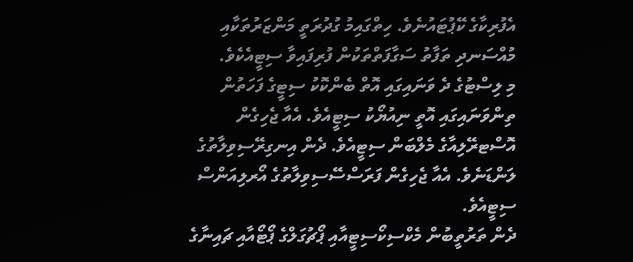އެފުރިކާގެ ކޭޕުޓައުނެވެ. ހިތްގައިމު ގުދުރަތީ މަންޒަރުތަކާއި މުއްސަނދި ތަފާތު ސަގާފަތްތަކުން ފުރިފައިވާ ސިޓީއެކެވެ.
މި ލިސްޓުގެ ދެ ވަނައިގައި އޮތް ބެންކޮކު ސިޓީގެ ފަހަތުން ތިންވަނައިގައި އޮތީ ނިއުޔޯކު ސިޓީއެވެ. އެއާ ޖެހިގެން އޮސްޓރޭލިއާގެ މެލްބަން ސިޓީއެވެ. ދެން އިނގިރޭސިވިލާތުގެ ލަންޑަނެވެ. އެއާ ޖެހިގެން ފަރަސްސޭސިވިލާތުގެ އޯރލިއަންސް ސިޓީއެވެ.
ދެން ތަރުތީބުން މެކްސިކޯސިޓީއާއި ޕޯޗުގަލްގެ ޕޯޓޯއާއި ޗައިނާގެ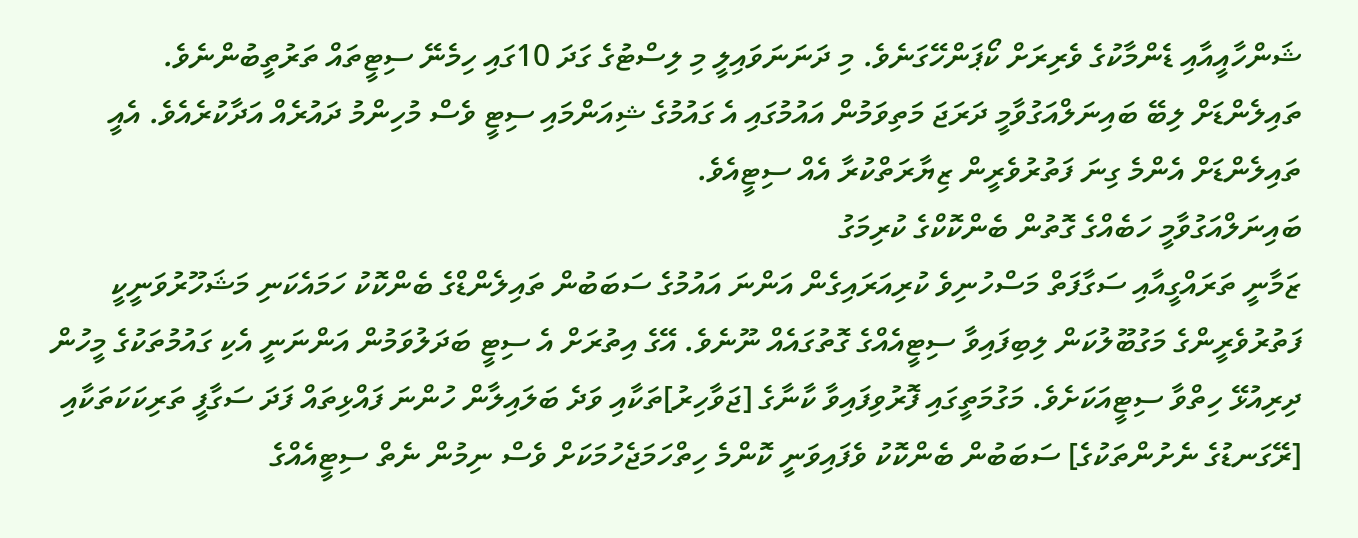ޝަންހާއީއާއި ޑެންމާކުގެ ވެރިރަށް ކޯޕަންހޭގަނެވެ. މި ދަނަނަވައިލީ މި ލިސްޓުގެ ގަދަ 10ގައި ހިމެނޭ ސިޓީތައް ތަރުތީބުންނެވެ.
ތައިލެންޑަށް ލިބޭ ބައިނަލްއަގުވާމީ ދަރަޖަ މަތިވަމުން އައުމުގައި އެ ގައުމުގެ ޝިއަންމައި ސިޓީ ވެސް މުހިންމު ދައުރެއް އަދާކުރެއެވެ. އެއީ ތައިލެންޑަށް އެންމެ ގިނަ ފަތުރުވެރީން ޒިޔާރަތްކުރާ އެއް ސިޓީއެވެ.
ބައިނަލްއަގުވާމީ ހަބެއްގެ ގޮތުން ބެންކޮކްގެ ކުރިމަގު
ޒަމާނީ ތަރައްގީއާއި ސަގާފަތް މަސްހުނިވެ ކުރިއަރައިގެން އަންނަ އައުމުގެ ސަބަބުން ތައިލެންޑްގެ ބެންކޮކު ހަމައެކަނި މަޝަހޫރުވަނީކީ ފަތުރުވެރީންގެ މަގުބޫލުކަން ލިބިފައިވާ ސިޓީއެއްގެ ގޮތުގައެއް ނޫނެވެ. އޭގެ އިތުރަށް އެ ސިޓީ ބަދަލުވަމުން އަންނަނީ އެކި ގައުމުތަކުގެ މީހުން ދިރިއުޅޭ ހިތްވާ ސިޓީއަކަށެވެ. މަގުމަތީގައި ފޮރުވިފައިވާ ކާނާގެ [ޖަވާހިރު]ތަކާއި ވަދެ ބަލައިލާން ހުންނަ ފައްޅިތައް ފަދަ ސަގާފީ ތަރިކަކަތަކާއި [ރޭގަނޑުގެ ނެށުންތަކުގެ] ސަބަބުން ބެންކޮކު ވެފައިވަނީ ކޮންމެ ހިތްހަމަޖެހުމަކަށް ވެސް ނިމުން ނެތް ސިޓީއެއްގެ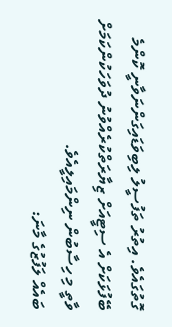ގޮތުގައެވެ. އިތުރު ތަފުސީލު ލިބިވަޑައިގަންނަވާނީ ކޮންމެ ބޭފުޅަކަށް އެ ސިޓީއަށް ޒިޔާރަތްކުރެއްވުނު ދުވަހަކުންކަމަށް ވާތީ މި ހިސާބުން ނިންމައިލީއެވެ.
ބައެއް ލަފުޒުގެ މާނަ: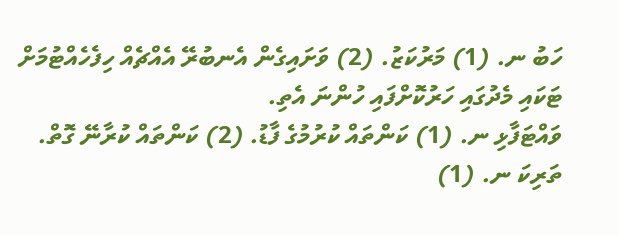ހަބު ނ. (1) މަރުކަޒު. (2) ވަށައިގެން އެނބުރޭ އެއްޗެއް ހިފެހެއްޓުމަށް ޓަކައި މެދުގައި ހަރުކޮށްފައި ހުންނަ އެތި.
ވައްޓަފާޅި ނ. (1) ކަންތައް ކުރުމުގެ ފާޑު. (2) ކަންތައް ކުރާނޭ ގޮތް.
ތަރިކަ ނ. (1)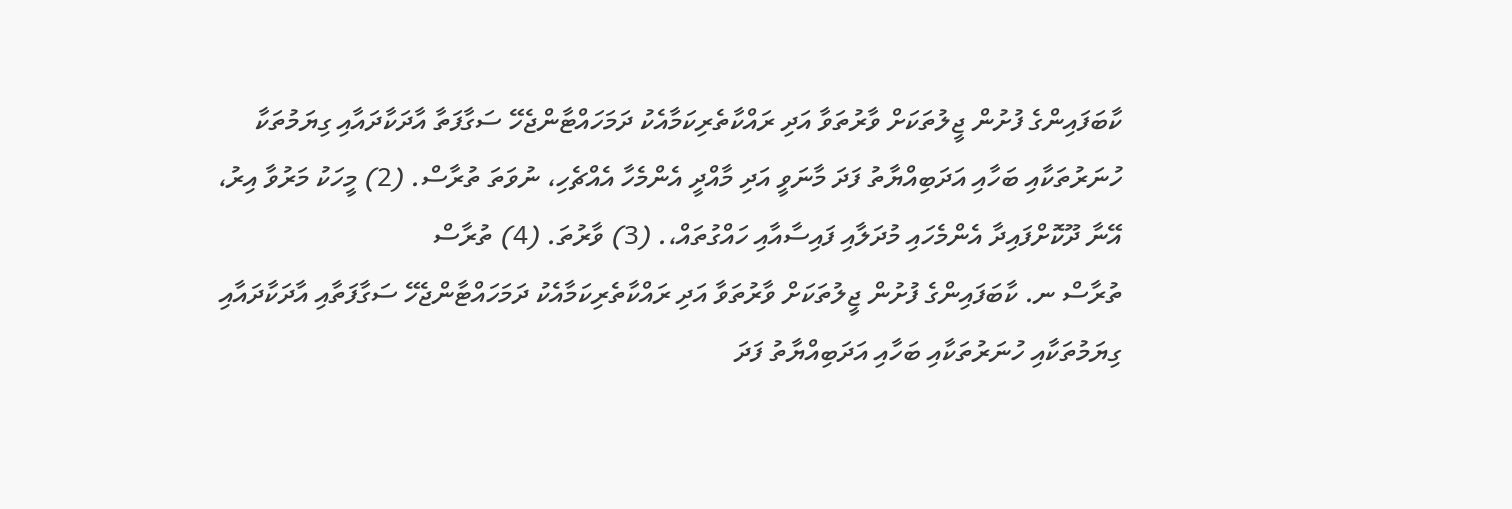ކާބަފައިންގެ ފުށުން ޖީލުތަކަށް ވާރުތަވާ އަދި ރައްކާތެރިކަމާއެކު ދަމަހައްޓާންޖެހޭ ސަގާފަތާ އާދަކާދައާއި ގިޔަމުތަކާ ހުނަރުތަކާއި ބަހާއި އަދަބިއްޔާތު ފަދަ މާނަވީ އަދި މާއްދީ އެންމެހާ އެއްޗެހި، ނުވަތަ ތުރާސް. (2) މީހަކު މަރުވާ އިރު، އޭނާ ދޫކޮށްފައިދާ އެންމެހައި މުދަލާއި ފައިސާއާއި ހައްގުތައް،. (3) ވާރުތަ. (4) ތުރާސް
ތުރާސް ނ. ކާބަފައިންގެ ފުށުން ޖީލުތަކަށް ވާރުތަވާ އަދި ރައްކާތެރިކަމާއެކު ދަމަހައްޓާންޖެހޭ ސަގާފަތާއި އާދަކާދައާއި ގިޔަމުތަކާއި ހުނަރުތަކާއި ބަހާއި އަދަބިއްޔާތު ފަދަ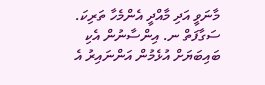މާނަވީ އަދި މާއްދީ އެންމެހާ ތަރިކަ.
ސަގާފަތް ނ. އިންސާނުން އެކި ބައިބަޔަށް އުޅެމުން އަންނައިރު އެ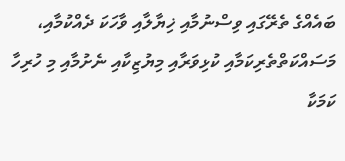ބައެއްގެ ތެރޭގައި ވިސްނުމާއި ޚިޔާލާއި ވާހަކަ ދެއްކުމާއި، މަސައްކަތްތެރިކަމާއި ކުޅިވަރާއި މިޔުޒިކާއި ނެށުމާއި މި ހުރިހާ ކަމަކާ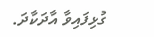ގުޅިފައިވާ އާދަކާދަ.